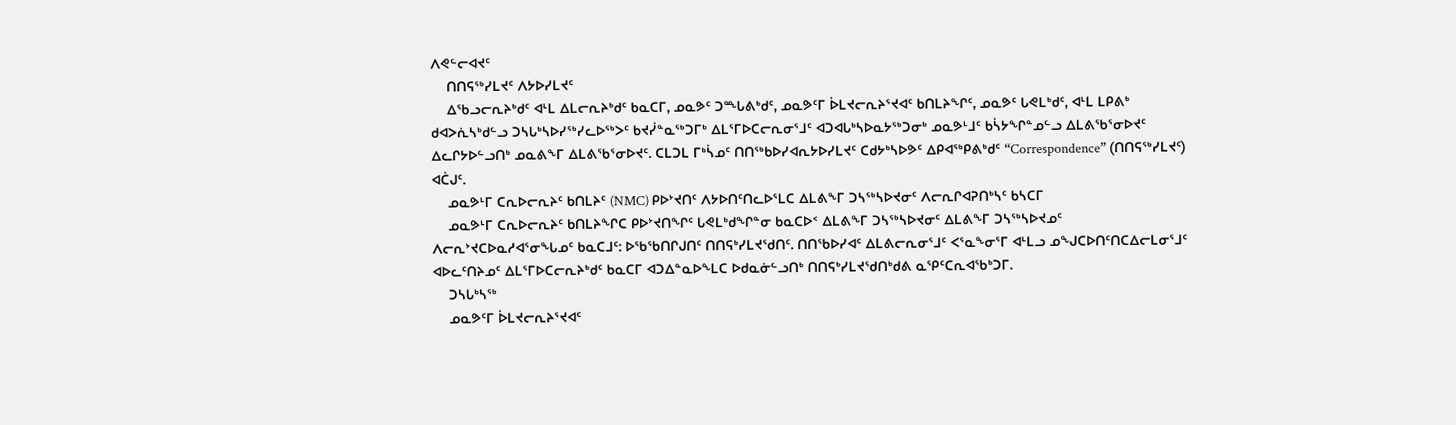ᐱᕙᓪᓕᐊᔪᑦ
    ᑎᑎᕋᖅᓯᒪᔪᑦ ᐱᔭᐅᓯᒪᔪᑦ
    ᐃᖃᓗᓕᕆᔨᒃᑯᑦ ᐊᒻᒪ ᐃᒪᓕᕆᔨᒃᑯᑦ ᑲᓇᑕᒥ, ᓄᓇᕗᑦ ᑐᖖᒐᕕᒃᑯᑦ, ᓄᓇᕗᑦᒥ ᐆᒪᔪᓕᕆᔨᕐᔪᐊᑦ ᑲᑎᒪᔨᖏᑦ, ᓄᓇᕗᑦ ᒐᕙᒪᒃᑯᑦ, ᐊᒻᒪ ᒪᑭᕕᒃ ᑯᐊᐳᕇᓴᒃᑯᓪᓗ ᑐᓴᒐᒃᓴᐅᓯᖅᓯᓚᐅᖅᐳᑦ ᑲᔪᓰᓐᓇᖅᑐᒥᒃ ᐃᒪᕐᒥᐅᑕᓕᕆᓂᕐᒧᑦ ᐊᑐᐊᒐᒃᓴᐅᓇᔭᖅᑐᓂᒃ ᓄᓇᕗᒻᒧᑦ ᑲᓵᔭᖏᓐᓄᓪᓗ ᐃᒪᕕᖃᕐᓂᐅᔪᑦ ᐃᓚᒋᔭᐅᓪᓗᑎᒃ ᓄᓇᕕᖕᒥ ᐃᒪᕕᖃᕐᓂᐅᔪᑦ. ᑕᒪᑐᒪ ᒥᒃᓵᓄᑦ ᑎᑎᖅᑲᐅᓯᐊᕆᔭᐅᓯᒪᔪᑦ ᑕᑯᔭᒃᓴᐅᕗᑦ ᐃᑭᐊᖅᑭᕕᒃᑯᑦ “Correspondence” (ᑎᑎᕋᖅᓯᒪᔪᑦ) ᐊᑖᒍᑦ.
    ᓄᓇᕗᒻᒥ ᑕᕆᐅᓕᕆᔨᑦ ᑲᑎᒪᔨᑦ (NMC) ᑭᐅᔾᔪᑎᑦ ᐱᔭᐅᑎᑦᑎᓚᐅᕐᒪᑕ ᐃᒪᕕᖕᒥ ᑐᓴᖅᓴᐅᔪᓂᑦ ᐱᓕᕆᒋᐊᕈᑎᒃᓴᑦ ᑲᓴᑕᒥ
    ᓄᓇᕗᒻᒥ ᑕᕆᐅᓕᕆᔨᑦ ᑲᑎᒪᔨᖏᑕ ᑭᐅᔾᔪᑎᖏᑦ ᒐᕙᒪᒃᑯᖏᓐᓂ ᑲᓇᑕᐅᑉ ᐃᒪᕕᖕᒥ ᑐᓴᖅᓴᐅᔪᓂᑦ ᐃᒪᕕᖕᒥ ᑐᓴᖅᓴᐅᔪᓄᑦ ᐱᓕᕆᔾᔪᑕᐅᓇᓱᐊᕐᓂᖓᓄᑦ ᑲᓇᑕᒧᑦ: ᐅᖃᖃᑎᒋᒍᑎᑦ ᑎᑎᕋᒃᓯᒪᔪᖁᑎᑦ. ᑎᑎᖃᐅᓯᐊᑦ ᐃᒪᕕᓕᕆᓂᕐᒧᑦ ᐸᕐᓇᖕᓂᕐᒥ ᐊᒻᒪᓗ ᓄᖑᑕᐅᑎᑦᑎᑕᐃᓕᒪᓂᕐᒧᑦ ᐊᐅᓚᑦᑎᔨᓄᑦ ᐃᒪᕐᒥᐅᑕᓕᕆᔨᒃᑯᑦ ᑲᓇᑕᒥ ᐊᑐᐃᓐᓇᐅᖕᒪᑕ ᐅᑯᓇᓃᓪᓗᑎᒃ ᑎᑎᕋᒃᓯᒪᔪᖁᑎᒃᑯᕕ ᓇᕿᑦᑕᕆᐊᖃᒃᑐᒥ.
    ᑐᓴᒐᒃᓴᖅ
    ᓄᓇᕗᑦᒥ ᐆᒪᔪᓕᕆᔨᕐᔪᐊᑦ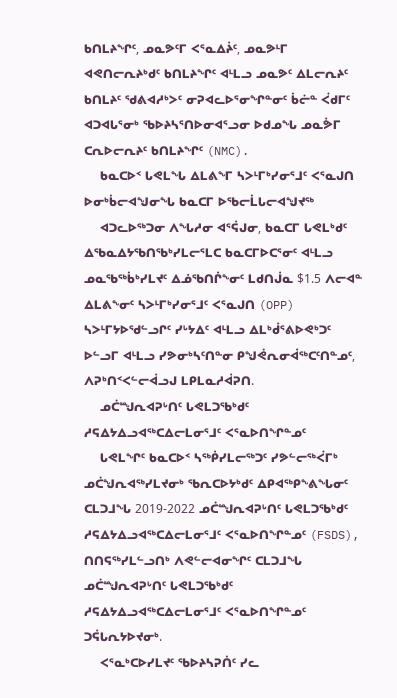ᑲᑎᒪᔨᖏᑦ, ᓄᓇᕗᑦᒥ ᐸᕐᓇᐃᔩᑦ, ᓄᓇᕗᒻᒥ ᐊᕙᑎᓕᕆᔨᒃᑯᑦ ᑲᑎᒪᔨᖏᑦ ᐊᒻᒪᓗ ᓄᓇᕗᑦ ᐃᒪᓕᕆᔨᑦ ᑲᑎᒪᔨᑦ ᖁᕕᐊᓱᒃᐳᑦ ᓂᕈᐊᓚᐅᕐᓂᖏᓐᓂᑦ ᑳᓖᓐ ᐹᑯᒥᑦ ᐊᑐᐊᒐᕐᓂᒃ ᖃᐅᔨᓴᕐᑎᐅᓂᐊᕐᓗᓂ ᐅᑯᓄᖓ ᓄᓇᕘᒥ ᑕᕆᐅᓕᕆᔨᑦ ᑲᑎᒪᔨᖏᑦ (NMC).
    ᑲᓇᑕᐅᑉ ᒐᕙᒪᖓ ᐃᒪᕕᖕᒥ ᓴᐳᒻᒥᒃᓯᓂᕐᒧᑦ ᐸᕐᓇᒍᑎ ᐅᓂᒃᑳᓕᐊᖑᓂᖓ ᑲᓇᑕᒥ ᐅᖃᓕᒫᒐᓕᐊᖑᔪᖅ
    ᐊᑐᓚᐅᖅᑐᓂ ᐱᖓᓱᓂ ᐊᕐᕌᒍᓂ, ᑲᓇᑕᒥ ᒐᕙᒪᒃᑯᑦ ᐃᖃᓇᐃᔭᖃᑎᖃᒃᓯᒪᓕᕐᒪᑕ ᑲᓇᑕᒥᐅᑕᕐᓂᑦ ᐊᒻᒪᓗ ᓄᓇᖃᖅᑳᒃᓯᒪᔪᑦ ᐃᓅᖃᑎᒌᖕᓂᑦ ᒪᑯᑎᒎᓇ $1.5 ᐱᓕᐊᓐ ᐃᒪᕕᖕᓂᑦ ᓴᐳᒻᒥᒃᓯᓂᕐᒧᑦ ᐸᕐᓇᒍᑎ (OPP) ᓴᐳᒻᒥᔭᐅᖁᓪᓗᒋᑦ ᓯᒡᔭᐃᑦ ᐊᒻᒪᓗ ᐃᒪᒃᑰᕐᕕᐅᕙᒃᑐᑦ ᐅᓪᓗᒥ ᐊᒻᒪᓗ ᓯᕗᓂᒃᓴᑦᑎᓐᓂ ᑭᖑᕚᕆᓂᐋᖅᑕᑦᑎᓐᓄᑦ, ᐱᕈᒃᑎᑉᐸᓪᓕᐋᓗᒍ ᒪᑭᒪᓇᓱᐋᕈᑎ.
    ᓄᑖᙳᕆᐊᕈᒡᑎᑦ ᒐᕙᒪᑐᖃᒃᑯᑦ ᓱᕋᐃᔭᐃᓗᐊᖅᑕᐃᓕᒪᓂᕐᒧᑦ ᐸᕐᓇᐅᑎᖏᓐᓄᑦ
    ᒐᕙᒪᖏᑦ ᑲᓇᑕᐅᑉ ᓴᖅᑮᓯᒪᓕᖅᑐᑦ ᓯᕗᓪᓕᖅᐹᒥᒃ ᓄᑖᖑᕆᐊᖅᓯᒪᔪᓂᒃ ᖃᕆᑕᐅᔭᒃᑯᑦ ᐃᑭᐊᖅᑭᖕᕕᖓᓂᑦ ᑕᒪᑐᒧᖓ 2019-2022 ᓄᑖᙳᕆᐊᕈᒡᑎᑦ ᒐᕙᒪᑐᖃᒃᑯᑦ ᓱᕋᐃᔭᐃᓗᐊᖅᑕᐃᓕᒪᓂᕐᒧᑦ ᐸᕐᓇᐅᑎᖏᓐᓄᑦ (FSDS), ᑎᑎᕋᖅᓯᒪᓪᓗᑎᒃ ᐱᕙᓪᓕᐊᓂᖏᑦ ᑕᒪᑐᒧᖓ ᓄᑖᙳᕆᐊᕈᒡᑎᑦ ᒐᕙᒪᑐᖃᒃᑯᑦ ᓱᕋᐃᔭᐃᓗᐊᖅᑕᐃᓕᒪᓂᕐᒧᑦ ᐸᕐᓇᐅᑎᖏᓐᓄᑦ ᑐᕌᒐᕆᔭᐅᔪᓂᒃ.
    ᐸᕐᓇᒃᑕᐅᓯᒪᔪᑦ ᖃᐅᔨᓴᕈᑏᑦ ᓯᓚ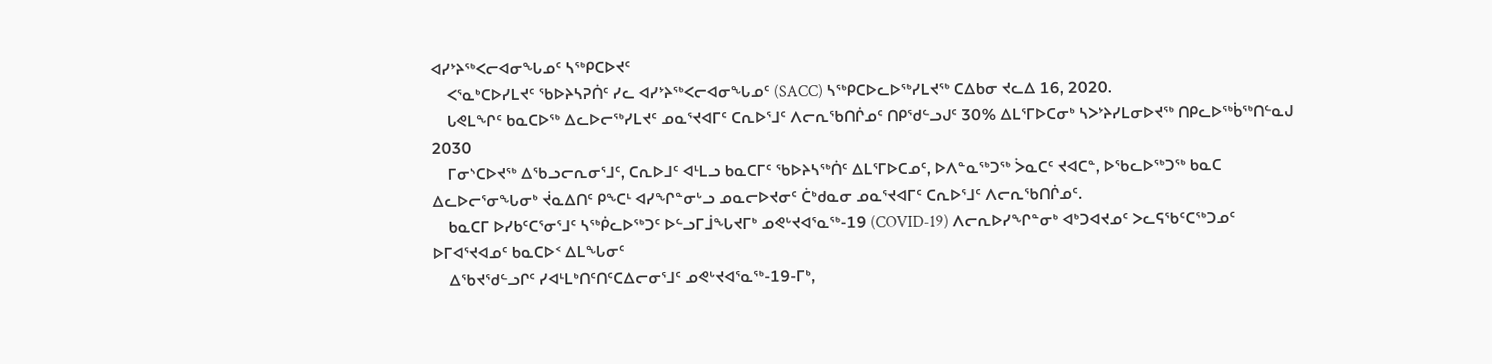ᐊᓯᔾᔨᖅᐸᓕᐊᓂᖓᓄᑦ ᓴᖅᑭᑕᐅᔪᑦ
    ᐸᕐᓇᒃᑕᐅᓯᒪᔪᑦ ᖃᐅᔨᓴᕈᑏᑦ ᓯᓚ ᐊᓯᔾᔨᖅᐸᓕᐊᓂᖓᓄᑦ (SACC) ᓴᖅᑭᑕᐅᓚᐅᖅᓯᒪᔪᖅ ᑕᐃᑲᓂ ᔪᓚᐃ 16, 2020.
    ᒐᕙᒪᖏᑦ ᑲᓇᑕᐅᖅ ᐃᓚᐅᓕᖅᓯᒪᔪᑦ ᓄᓇᕐᔪᐊᒥᑦ ᑕᕆᐅᕐᒧᑦ ᐱᓕᕆᖃᑎᒌᓄᑦ ᑎᑭᖁᓪᓗᒍᑦ 30% ᐃᒪᕐᒥᐅᑕᓂᒃ ᓴᐳᔾᔨᓯᒪᓂᐅᔪᖅ ᑎᑭᓚᐅᖅᑳᖅᑎᓪᓇᒍ 2030
    ᒥᓂᔅᑕᐅᔪᖅ ᐃᖃᓗᓕᕆᓂᕐᒧᑦ, ᑕᕆᐅᒧᑦ ᐊᒻᒪᓗ ᑲᓇᑕᒥᑦ ᖃᐅᔨᓴᖅᑏᑦ ᐃᒪᕐᒥᐅᑕᓄᑦ, ᐅᐱᓐᓇᖅᑐᖅ ᐴᓇᑕᑦ ᔪᐊᑕᓐ, ᐅᖃᓚᐅᖅᑐᖅ ᑲᓇᑕ ᐃᓚᐅᓕᕐᓂᖓᓂᒃ ᔫᓇᐃᑎᑦ ᑭᖕᑕᒻ ᐊᓯᖏᓐᓂᒡᓗ ᓄᓇᓕᐅᔪᓂᑦ ᑖᒃᑯᓇᓂ ᓄᓇᕐᔪᐊᒥᑦ ᑕᕆᐅᕐᒧᑦ ᐱᓕᕆᖃᑎᒌᓄᑦ.
    ᑲᓇᑕᒥ ᐅᓯᑲᑦᑕᕐᓂᕐᒧᑦ ᓴᖅᑮᓚᐅᖅᑐᑦ ᐅᓪᓗᒥᒨᖓᔪᒥᒃ ᓄᕙᒡᔪᐊᕐᓇᖅ-19 (COVID-19) ᐱᓕᕆᐅᓯᖏᓐᓂᒃ ᐊᒃᑐᐊᔪᓄᑦ ᐳᓚᕋᖃᑦᑕᖅᑐᓄᑦ ᐅᒥᐊᕐᔪᐊᓄᑦ ᑲᓇᑕᐅᑉ ᐃᒪᖓᓂᑦ
    ᐃᖃᔪᖁᓪᓗᒋᑦ ᓯᐊᒻᒪᒃᑎᑦᑎᑦᑕᐃᓕᓂᕐᒧᑦ ᓄᕙᒡᔪᐊᕐᓇᖅ-19-ᒥᒃ,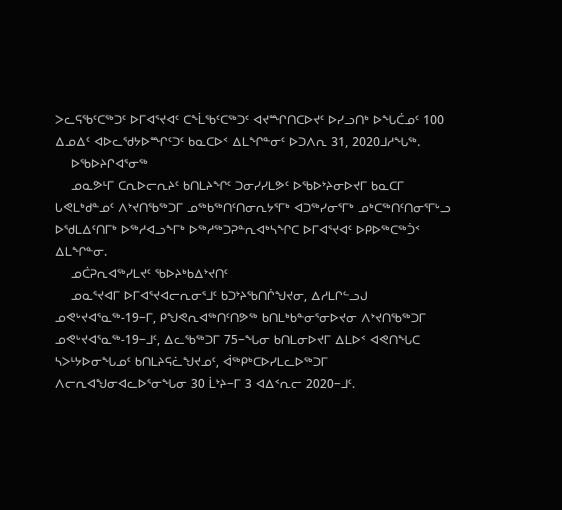ᐳᓚᕋᖃᑦᑕᖅᑐᑦ ᐅᒥᐊᕐᔪᐊᑦ ᑕᖕᒫᖃᑦᑕᖅᑐᑦ ᐊᔪᙱᑎᑕᐅᔪᑦ ᐅᓯᓗᑎᒃ ᐅᖓᑖᓄᑦ 100 ᐃᓄᐃᑦ ᐊᐅᓚᖁᔭᐅᙱᑦᑐᑦ ᑲᓇᑕᐅᑉ ᐃᒪᖏᓐᓂᑦ ᐅᑐᐱᕆ 31, 2020ᒧᓱᖓᖅ.
    ᐅᖃᐅᔨᒋᐊᕐᓂᖅ
    ᓄᓇᕗᒻᒥ ᑕᕆᐅᓕᕆᔨᑦ ᑲᑎᒪᔨᖏᑦ ᑐᓂᓯᓯᒪᕗᑦ ᐅᖃᐅᔾᔨᓂᐅᔪᒥ ᑲᓇᑕᒥ ᒐᕙᒪᒃᑯᓐᓄᑦ ᐱᔾᔪᑎᖃᖅᑐᒥ ᓄᖅᑲᖅᑎᑦᑎᓂᕆᔭᕐᒥᒃ ᐊᑐᖅᓯᓂᕐᒥᒃ ᓄᒃᑕᖅᑎᑦᑎᓂᕐᒥᒡᓗ ᐅᖁᒪᐃᑦᑎᒥᒃ ᐅᖅᓱᐊᓗᖕᒥᒃ ᐅᖅᓱᖅᑐᕈᓐᕆᐊᒃᓴᖏᑕ ᐅᒥᐊᕐᔪᐊᑦ ᐅᑭᐅᖅᑕᖅᑑᑉ ᐃᒪᖏᓐᓂ.
    ᓄᑖᕈᕆᐊᖅᓯᒪᔪᑦ ᖃᐅᔨᒃᑲᐃᔾᔪᑎᑦ
    ᓄᓇᕐᔪᐊᒥ ᐅᒥᐊᕐᔪᐊᓕᕆᓂᕐᒧᑦ ᑲᑐᔾᔨᖃᑎᒌᖑᔪᓂ, ᐃᓱᒪᒋᓪᓗᒍ ᓄᕙᒡᔪᐊᕐᓇᖅ-19−ᒥ, ᑭᖑᕙᕆᐊᖅᑎᑦᑎᕗᖅ ᑲᑎᒪᒃᑲᓐᓂᕐᓂᐅᔪᓂ ᐱᔾᔪᑎᖃᖅᑐᒥ ᓄᕙᒡᔪᐊᕐᓇᖅ-19−ᒧᑦ, ᐃᓚᖃᖅᑐᒥ 75−ᖓᓂ ᑲᑎᒪᓂᐅᔪᒥ ᐃᒪᐅᑉ ᐊᕙᑎᖓᑕ ᓴᐳᒻᔭᐅᓂᖓᓄᑦ ᑲᑎᒪᔨᕋᓛᖑᔪᓄᑦ, ᐋᖅᑭᒃᑕᐅᓯᒪᓚᐅᖅᑐᒥ ᐱᓕᕆᐊᖑᓂᐊᓚᐅᕐᓂᖓᓂ 30 ᒫᔾᔨ−ᒥ 3 ᐊᐃᑉᕆᓕ 2020−ᒧᑦ.